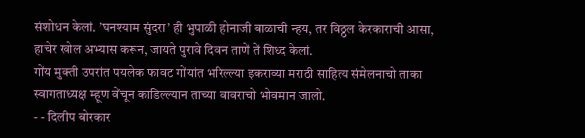संशोधन केलां. ’घनश्याम सुंदरा’ ही भुपाळी होनाजी बाळाची न्हय, तर विठ्ठल केरकाराची आसा, हाचेर खोल अभ्यास करून, जायते पुरावे दिवन ताणें तें शिध्द केलां.
गोंय मुक्ती उपरांत पयलेक फावट गोंयांत भरिल्ल्या इकराव्या मराठी साहित्य संमेलनाचो ताका स्वागताध्यक्ष म्हूण वेंचून काडिल्ल्यान ताच्या वावराचो भोवमान जालो.
- - दिलीप बोरकार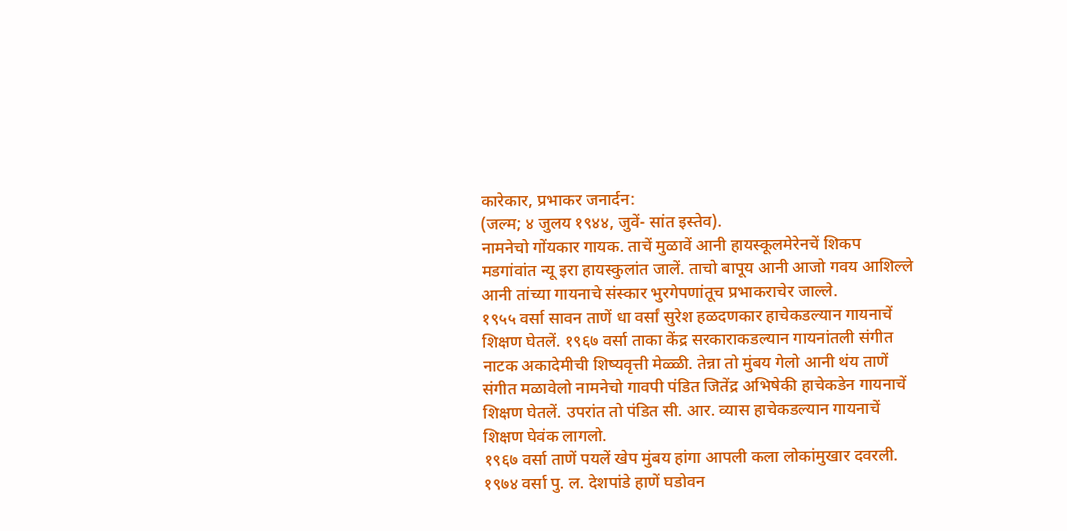कारेकार, प्रभाकर जनार्दन:
(जल्म; ४ जुलय १९४४, जुवें- सांत इस्तेव).
नामनेचो गोंयकार गायक. ताचें मुळावें आनी हायस्कूलमेरेनचें शिकप मडगांवांत न्यू इरा हायस्कुलांत जालें. ताचो बापूय आनी आजो गवय आशिल्ले आनी तांच्या गायनाचे संस्कार भुरगेपणांतूच प्रभाकराचेर जाल्ले.
१९५५ वर्सा सावन ताणें धा वर्सां सुरेश हळदणकार हाचेकडल्यान गायनाचें शिक्षण घेतलें. १९६७ वर्सा ताका केंद्र सरकाराकडल्यान गायनांतली संगीत नाटक अकादेमीची शिष्यवृत्ती मेळ्ळी. तेन्ना तो मुंबय गेलो आनी थंय ताणें संगीत मळावेलो नामनेचो गावपी पंडित जितेंद्र अभिषेकी हाचेकडेन गायनाचें शिक्षण घेतलें. उपरांत तो पंडित सी. आर. व्यास हाचेकडल्यान गायनाचें शिक्षण घेवंक लागलो.
१९६७ वर्सा ताणें पयलें खेप मुंबय हांगा आपली कला लोकांमुखार दवरली. १९७४ वर्सा पु. ल. देशपांडे हाणें घडोवन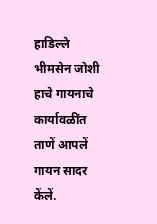हाडिल्ले भीमसेन जोशी हाचे गायनाचे कार्यावळींत ताणें आपलें गायन सादर केंलें.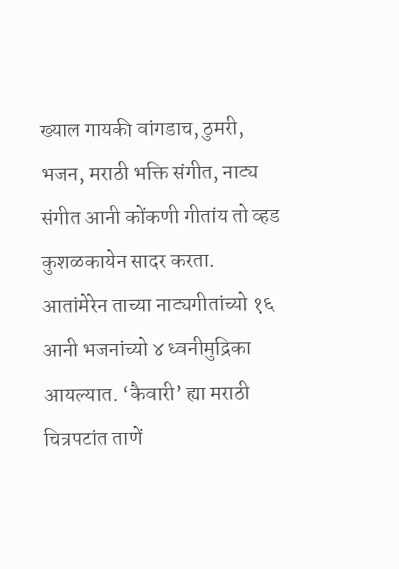ख्याल गायकी वांगडाच, ठुमरी, भजन, मराठी भक्ति संगीत, नाट्य संगीत आनी कोंकणी गीतांय तो व्हड कुशळकायेन सादर करता. आतांमेरेन ताच्या नाट्यगीतांच्यो १६ आनी भजनांच्यो ४ ध्वनीमुद्रिका आयल्यात. ‘कैवारी’ ह्या मराठी चित्रपटांत ताणें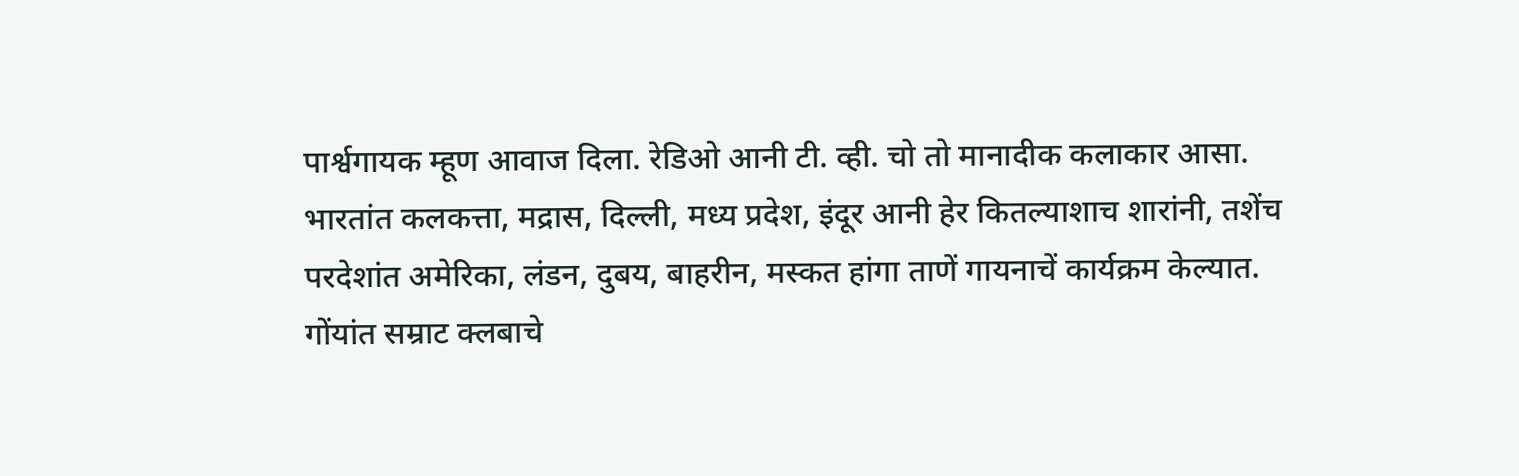पार्श्वगायक म्हूण आवाज दिला. रेडिओ आनी टी. व्ही. चो तो मानादीक कलाकार आसा.
भारतांत कलकत्ता, मद्रास, दिल्ली, मध्य प्रदेश, इंदूर आनी हेर कितल्याशाच शारांनी, तशेंच परदेशांत अमेरिका, लंडन, दुबय, बाहरीन, मस्कत हांगा ताणें गायनाचें कार्यक्रम केल्यात. गोंयांत सम्राट क्लबाचे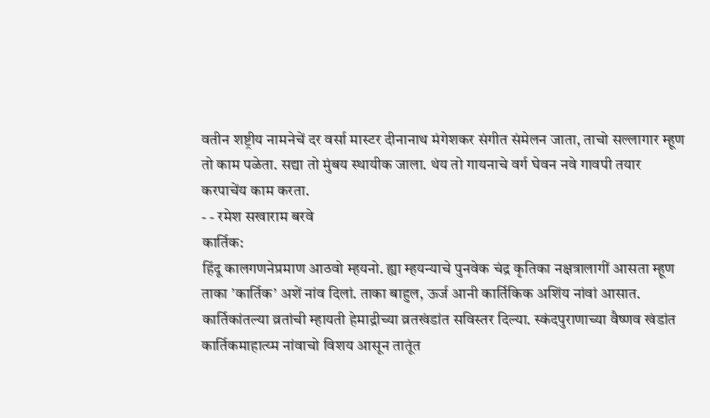वतीन शष्ट्रीय नामनेचें दर वर्सा मास्टर दीनानाथ मंगेशकर संगीत संमेलन जाता, ताचो सल्लागार म्हूण तो काम पळेता. सद्या तो मुंबय स्थायीक जाला. थंय तो गायनाचे वर्ग घेवन नवे गावपी तयार करपाचेंय काम करता.
- - रमेश सखाराम बरवे
कार्तिक:
हिंदू कालगणनेप्रमाण आठवो म्हयनो. ह्या म्हयन्याचे पुनवेक चंद्र कृतिका नक्षत्रालागीं आसता म्हूण ताका ’कार्तिक’ अशें नांव दिलां. ताका बाहुल, ऊर्ज आनी कार्तिकिक अशिंय नांवां आसात.
कार्तिकांतल्या व्रतांची म्हायती हेमाद्रीच्या व्रतखंडांत सविस्तर दिल्या. स्कंदपुराणाच्या वैष्णव खंडांत कार्तिकमाहात्य्म नांवाचो विशय आसून तातूंत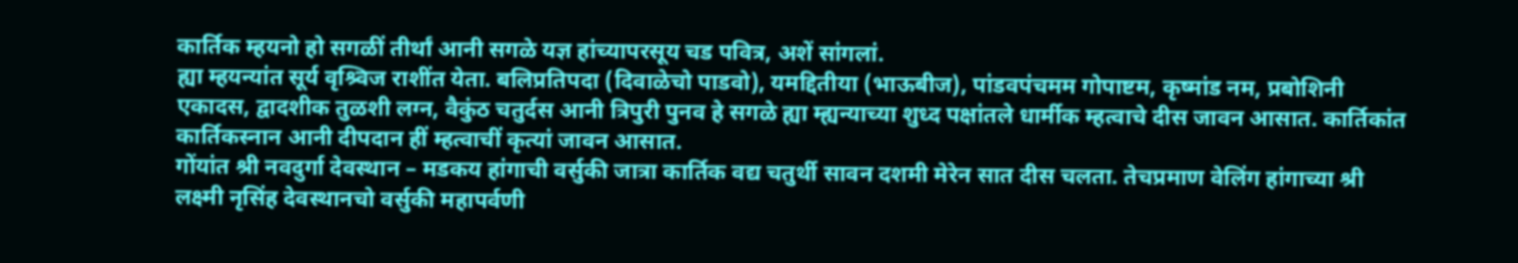कार्तिक म्हयनो हो सगळीं तीर्थां आनी सगळे यज्ञ हांच्यापरसूय चड पवित्र, अशें सांगलां.
ह्या म्हयन्यांत सूर्य वृश्र्विज राशींत येता. बलिप्रतिपदा (दिवाळेचो पाडवो), यमद्दितीया (भाऊबीज), पांडवपंचमम गोपाष्टम, कृष्मांड नम, प्रबोशिनी एकादस, द्वादशीक तुळशी लग्न, वैकुंठ चतुर्दस आनी त्रिपुरी पुनव हे सगळे ह्या म्ह्यन्याच्या शुध्द पक्षांतले धार्मीक म्हत्वाचे दीस जावन आसात. कार्तिकांत कार्तिकस्नान आनी दीपदान हीं म्हत्वाचीं कृत्यां जावन आसात.
गोंयांत श्री नवदुर्गा देवस्थान – मडकय हांगाची वर्सुकी जात्रा कार्तिक वद्य चतुर्थी सावन दशमी मेरेन सात दीस चलता. तेचप्रमाण वेलिंग हांगाच्या श्री लक्ष्मी नृसिंह देवस्थानचो वर्सुकी महापर्वणी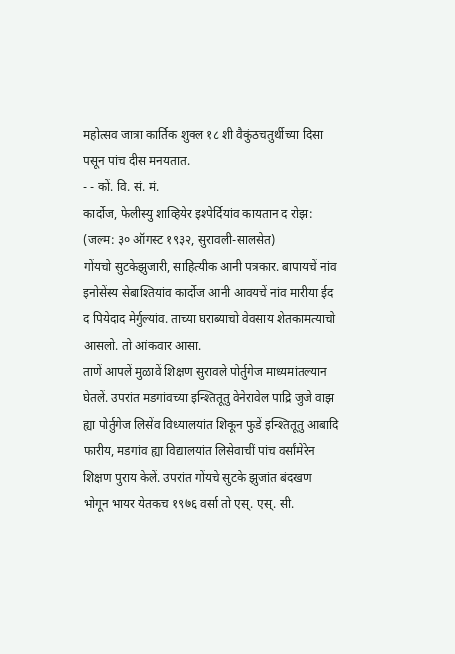महोत्सव जात्रा कार्तिक शुक्ल १८ शी वैकुंठचतुर्थीच्या दिसा पसून पांच दीस मनयतात.
- - कों. वि. सं. मं.
कार्दोज, फेलीस्यु शाव्हियेर इश्पेर्दियांव कायतान द रोझ:
(जल्म: ३० ऑगस्ट १९३२, सुरावली-सालसेत)
गोंयचो सुटकेझुजारी, साहित्यीक आनी पत्रकार. बापायचें नांव इनोसेंस्य सेबाश्तियांव कार्दोज आनी आवयचें नांव मारीया ईद द पियेदाद मेर्गुल्यांव. ताच्या घराब्याचो वेवसाय शेतकामत्याचो आसलो. तो आंकवार आसा.
ताणें आपलें मुळावें शिक्षण सुरावले पोर्तुगेज माध्यमांतल्यान घेतलें. उपरांत मडगांवच्या इन्श्तितूतु वेनेरावेल पाद्रि जुजे वाझ ह्या पोर्तुगेज लिसेंव विध्यालयांत शिकून फुडें इन्श्तितूतु आबादि फारीय, मडगांव ह्या विद्यालयांत लिसेवाचीं पांच वर्सांमेरेन शिक्षण पुराय केलें. उपरांत गोंयचे सुटके झुजांत बंदखण भोगून भायर येतकच १९७६ वर्सा तो एस्. एस्. सी.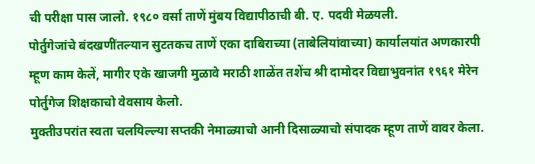ची परीक्षा पास जालो. १९८० वर्सा ताणें मुंबय विद्यापीठाची बी. ए. पदवी मेळयली.
पोर्तुगेजांचे बंदखणींतल्यान सुटतकच ताणें एका दाबिराच्या (ताबेलियांवाच्या) कार्यालयांत अणकारपी म्हूण काम केलें, मागीर एके खाजगी मुळावे मराठी शाळेंत तशेंच श्री दामोदर विद्याभुवनांत १९६१ मेरेन पोर्तुगेज शिक्षकाचो वेवसाय केलो.
मुक्तीउपरांत स्वता चलयिल्ल्या सप्तकी नेमाळ्याचो आनी दिसाळ्याचो संपादक म्हूण ताणें वावर केला.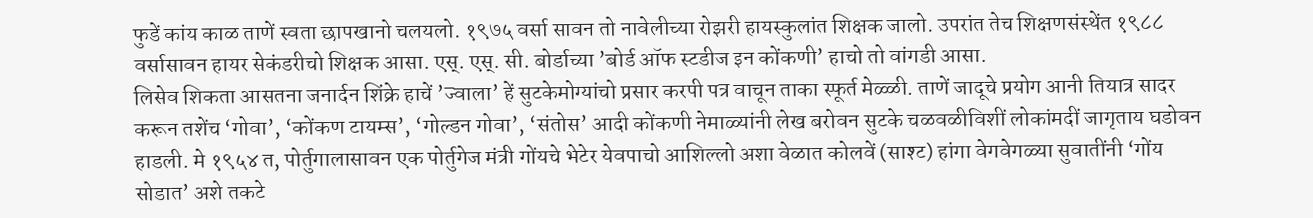फुडें कांय काळ ताणें स्वता छापखानो चलयलो. १९७५ वर्सा सावन तो नावेलीच्या रोझरी हायस्कुलांत शिक्षक जालो. उपरांत तेच शिक्षणसंस्थेंत १९८८ वर्सासावन हायर सेकंडरीचो शिक्षक आसा. एस्. एस्. सी. बोर्डाच्या ’बोर्ड ऑफ स्टडीज इन कोंकणी’ हाचो तो वांगडी आसा.
लिसेव शिकता आसतना जनार्दन शिंक्रे हाचें ’ज्वाला’ हें सुटकेमोग्यांचो प्रसार करपी पत्र वाचून ताका स्फूर्त मेळ्ळी. ताणें जादूचे प्रयोग आनी तियात्र सादर करून तशेंच ‘गोवा’, ‘कोंकण टायम्स’, ‘गोल्डन गोवा’, ‘संतोस’ आदी कोंकणी नेमाळ्यांनी लेख बरोवन सुटके चळवळीविशीं लोकांमदीं जागृताय घडोवन हाडली. मे १९५४ त, पोर्तुगालासावन एक पोर्तुगेज मंत्री गोंयचे भेटेर येवपाचो आशिल्लो अशा वेळात कोलवें (साश्ट) हांगा वेगवेगळ्या सुवातींनी ‘गोंय सोडात’ अशे तकटे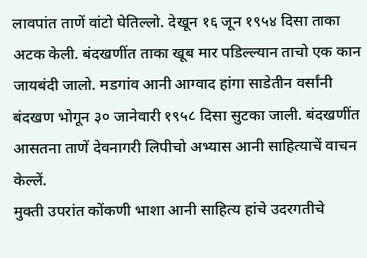लावपांत ताणें वांटो घेतिल्लो. देखून १६ जून १९५४ दिसा ताका अटक केली. बंदखणींत ताका खूब मार पडिल्ल्यान ताचो एक कान जायबंदी जालो. मडगांव आनी आग्वाद हांगा साडेतीन वर्सांनी बंदखण भोगून ३० जानेवारी १९५८ दिसा सुटका जाली. बंदखणींत आसतना ताणें देवनागरी लिपीचो अभ्यास आनी साहित्याचें वाचन केल्लें.
मुक्ती उपरांत कोंकणी भाशा आनी साहित्य हांचे उदरगतीचे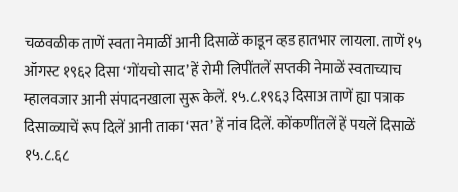चळवळीक ताणें स्वता नेमाळीं आनी दिसाळें काडून व्हड हातभार लायला. ताणें १५ ऑगस्ट १९६२ दिसा ‘गोंयचो साद’ हें रोमी लिपींतलें सप्तकी नेमाळें स्वताच्याच म्हालवजार आनी संपादनखाला सुरू केलें. १५.८.१९६३ दिसाअ ताणें ह्या पत्राक दिसाळ्याचें रूप दिलें आनी ताका ‘सत’ हें नांव दिलें. कोंकणींतलें हें पयलें दिसाळें १५.८.६८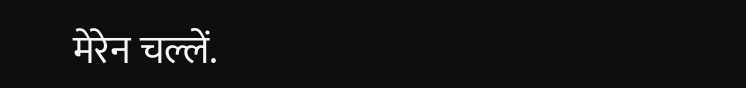मेरेन चल्लें.